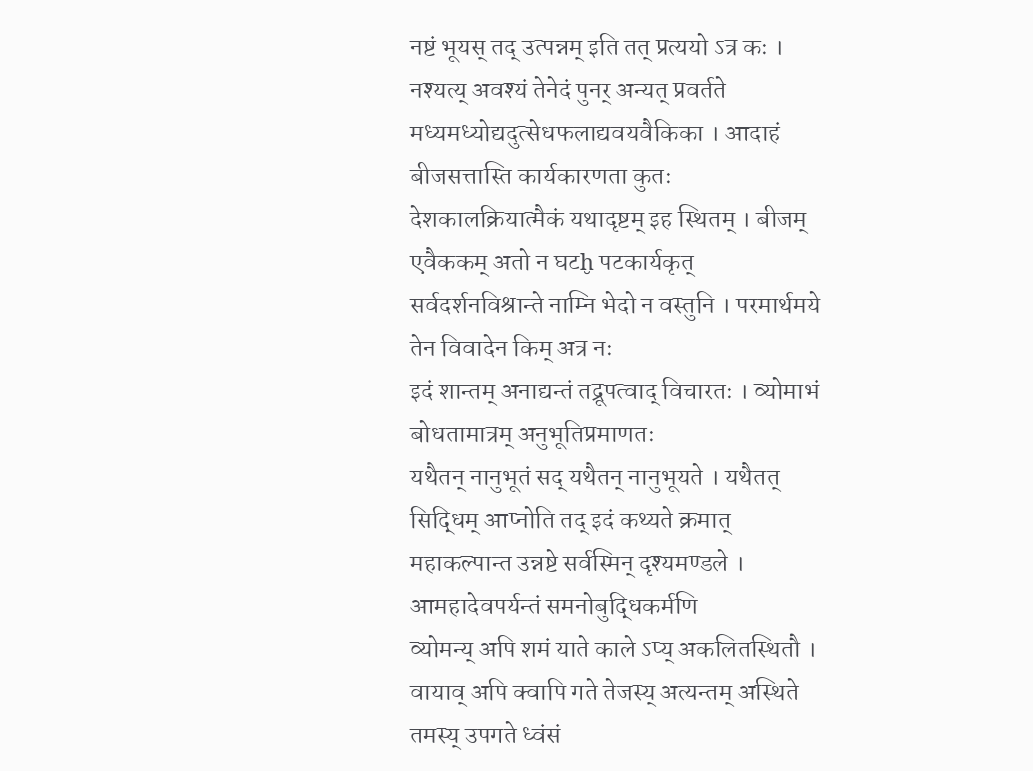नष्टं भूयस् तद् उत्पन्नम् इति तत् प्रत्ययो ऽत्र कः । नश्यत्य् अवश्यं तेनेदं पुनर् अन्यत् प्रवर्तते
मध्यमध्योद्यदुत्सेधफलाद्यवयवैकिका । आदाहं बीजसत्तास्ति कार्यकारणता कुतः
देशकालक्रियात्मैकं यथादृष्टम् इह स्थितम् । बीजम् एवैककम् अतो न घटḫ पटकार्यकृत्
सर्वदर्शनविश्रान्ते नाम्नि भेदो न वस्तुनि । परमार्थमये तेन विवादेन किम् अत्र नः
इदं शान्तम् अनाद्यन्तं तद्रूपत्वाद् विचारतः । व्योमाभं बोधतामात्रम् अनुभूतिप्रमाणतः
यथैतन् नानुभूतं सद् यथैतन् नानुभूयते । यथैतत् सिद्धिम् आप्नोति तद् इदं कथ्यते क्रमात्
महाकल्पान्त उन्नष्टे सर्वस्मिन् दृश्यमण्डले । आमहादेवपर्यन्तं समनोबुद्धिकर्मणि
व्योमन्य् अपि शमं याते काले ऽप्य् अकलितस्थितौ । वायाव् अपि क्वापि गते तेजस्य् अत्यन्तम् अस्थिते
तमस्य् उपगते ध्वंसं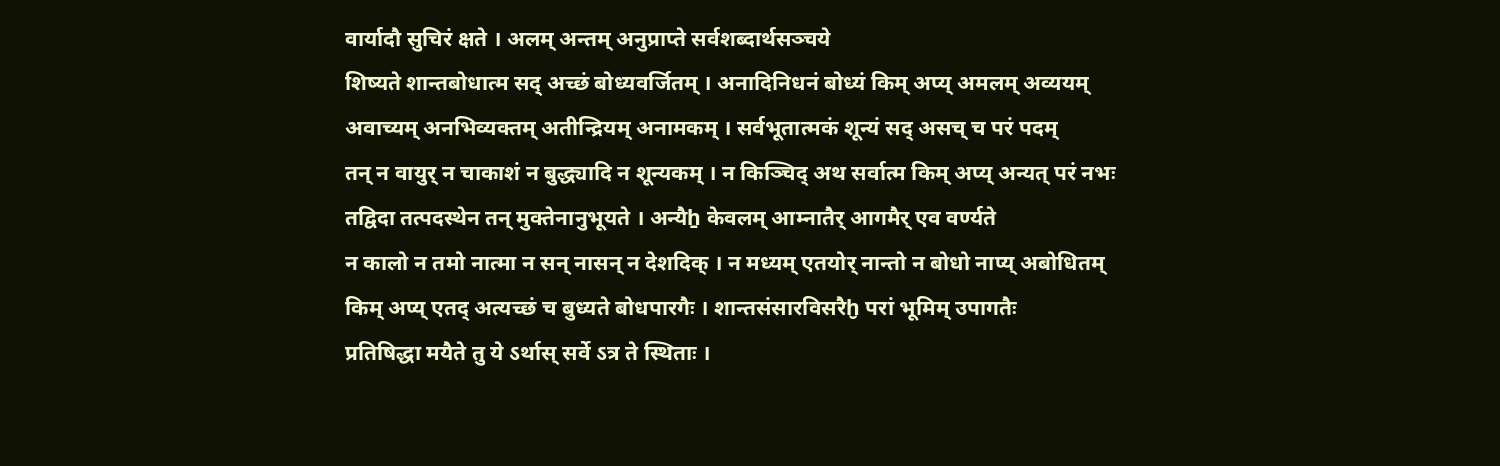वार्यादौ सुचिरं क्षते । अलम् अन्तम् अनुप्राप्ते सर्वशब्दार्थसञ्चये
शिष्यते शान्तबोधात्म सद् अच्छं बोध्यवर्जितम् । अनादिनिधनं बोध्यं किम् अप्य् अमलम् अव्ययम्
अवाच्यम् अनभिव्यक्तम् अतीन्द्रियम् अनामकम् । सर्वभूतात्मकं शून्यं सद् असच् च परं पदम्
तन् न वायुर् न चाकाशं न बुद्ध्यादि न शून्यकम् । न किञ्चिद् अथ सर्वात्म किम् अप्य् अन्यत् परं नभः
तद्विदा तत्पदस्थेन तन् मुक्तेनानुभूयते । अन्यैẖ केवलम् आम्नातैर् आगमैर् एव वर्ण्यते
न कालो न तमो नात्मा न सन् नासन् न देशदिक् । न मध्यम् एतयोर् नान्तो न बोधो नाप्य् अबोधितम्
किम् अप्य् एतद् अत्यच्छं च बुध्यते बोधपारगैः । शान्तसंसारविसरैḫ परां भूमिम् उपागतैः
प्रतिषिद्धा मयैते तु ये ऽर्थास् सर्वे ऽत्र ते स्थिताः ।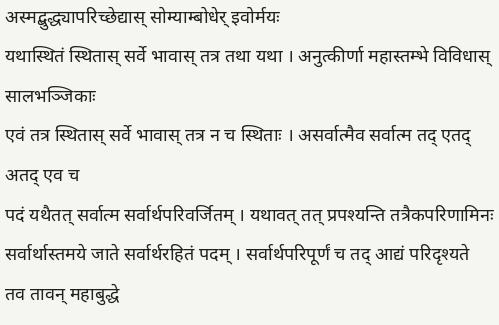अस्मद्बुद्ध्यापरिच्छेद्यास् सोम्याम्बोधेर् इवोर्मयः
यथास्थितं स्थितास् सर्वे भावास् तत्र तथा यथा । अनुत्कीर्णा महास्तम्भे विविधास् सालभञ्जिकाः
एवं तत्र स्थितास् सर्वे भावास् तत्र न च स्थिताः । असर्वात्मैव सर्वात्म तद् एतद् अतद् एव च
पदं यथैतत् सर्वात्म सर्वार्थपरिवर्जितम् । यथावत् तत् प्रपश्यन्ति तत्रैकपरिणामिनः
सर्वार्थास्तमये जाते सर्वार्थरहितं पदम् । सर्वार्थपरिपूर्णं च तद् आद्यं परिदृश्यते
तव तावन् महाबुद्धे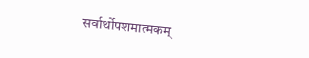सर्वार्थोपशमात्मकम्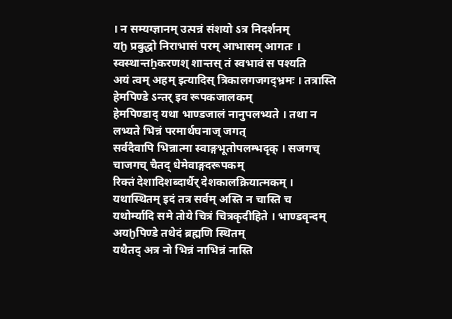। न सम्यग्ज्ञानम् उत्पन्नं संशयो ऽत्र निदर्शनम्
यḫ प्रबुद्धो निराभासं परम् आभासम् आगतः । स्वस्थान्तẖकरणश् शान्तस् तं स्वभावं स पश्यति
अयं त्वम् अहम् इत्यादिस् त्रिकालगजगद्भ्रमः । तत्रास्ति हेमपिण्डे ऽन्तर् इव रूपकजालकम्
हेमपिण्डाद् यथा भाण्डजालं नानुपलभ्यते । तथा न लभ्यते भिन्नं परमार्थघनाज् जगत्
सर्वदैवापि भिन्नात्मा स्वाङ्गभूतोपलम्भदृक् । सजगच् चाजगच् चैतद् धेमेवाङ्गदरूपकम्
रिक्तं देशादिशब्दार्थैर् देशकालक्रियात्मकम् । यथास्थितम् इदं तत्र सर्वम् अस्ति न चास्ति च
यथोर्म्यादि समे तोये चित्रं चित्रकृदीहिते । भाण्डवृन्दम् अयḫपिण्डे तथेदं ब्रह्मणि स्थितम्
यथैतद् अत्र नो भिन्नं नाभिन्नं नास्ति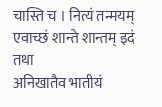चास्ति च । नित्यं तन्मयम् एवाच्छं शान्ते शान्तम् इदं तथा
अनिखातैव भातीयं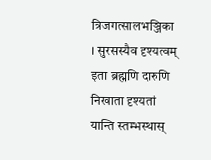त्रिजगत्सालभञ्जिका । सुरसस्यैव दृश्यत्वम् इता ब्रह्मणि दारुणि
निखाता दृश्यतां यान्ति स्तम्भस्थास्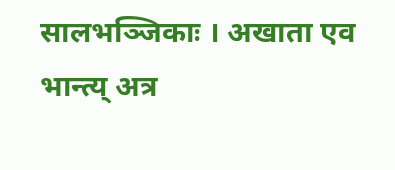सालभञ्जिकाः । अखाता एव भान्त्य् अत्र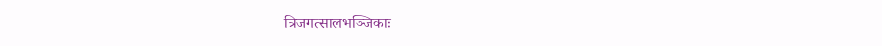त्रिजगत्सालभञ्जिकाः